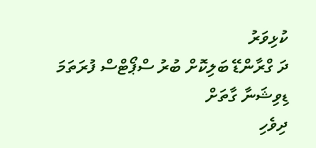ކުޅިވަރު
ދަ ގްރާންޑޭ ބަލިކޮށް ބުރު ސްޕޯޓްސް ފުރަތަމަ ޑިވިޝަނާ ގާތަށް
ދިވެހި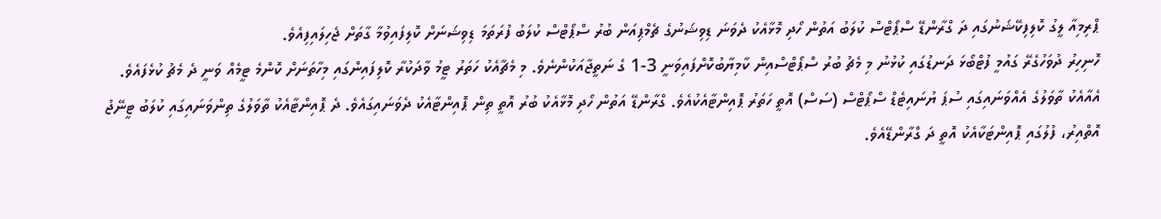ޕްރިމިއާ ލީގު ކޮލިފިކޭޝަނުގައި ދަ ގްރާންޑޭ ސްޕޯޓްސް ކުލަބު އަތުން ހޯދި މޮޅާއެކު ދެވަނަ ޑިވިޝަނުގެ ޗެމްޕިއަން ބުރު ސްޕޯޓްސް ކުލަބު ފުރަތަމަ ޑިވިޝަނަށް ކޮލިފައިވުމާ ގާތަށް ޖެހިލައިފިއެވެ.
ހޮނިހިރު ދުވަހުގެރޭ ގައުމީ ފުޓްބޯޅަ ދަނޑުގައި ކުޅުނު މި މެޗު ބުރު ސްޕޯޓްސްއިން ކާމިޔާބުކޮށްފައިވަނީ 3-1 ގެ ނަތީޖާއަކުންނެވެ. މި މެޗާއެކު ހަތަރު ޓީމު ވާދަކުރާ ކޮލިފައިންގައި މިހާތަނަށް ކޮންމެ ޓީމެއް ވަނީ ދެ މެޗު ކުޅެފައެވެ.
އެއާއެކު ތާވަލުގެ އެއްވަނައިގައި ސުޕަ ޔުނައިޓެޑް ސްޕޯޓްސް (ސަސް) އޮތީ ހަތަރު ޕޮއިންޓާއެކުއެވެ. ގްރާންޑޭ އަތުން ހޯދި މޮޅާއެކު ބުރު އޮތީ ތިން ޕޮއިންޓާއެކު ދެވަނައިގައެވެ. ދެ ޕޮއިންޓާއެކު ތާވަލުގެ ތިންވަނައިގައި ކުލަބު ޓީނޭޖު އޮތްއިރު، ފުލުގައި ޕޮއިންޓަކާއެކު އޮތީ ދަ ގްރާންޑޭއެވެ.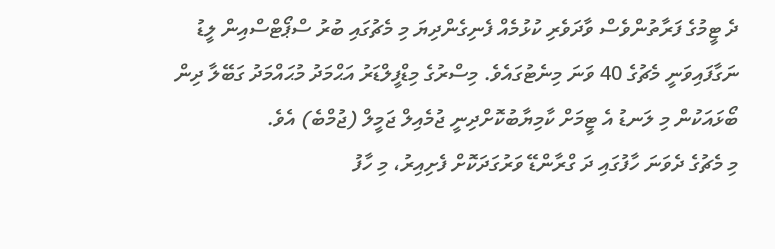ދެ ޓީމުގެ ފަރާތުންވެސް ވާދަވެރި ކުޅުމެއް ފެނިގެންދިޔަ މި މެޗުގައި ބުރު ސްޕޯޓްސްއިން ލީޑު ނަގާފައިވަނީ މެޗުގެ 40 ވަނަ މިނެޓުގައެވެ. މިސްރުގެ މިޑްފީލްޑަރު އަޙްމަދު މުޙައްމަދު ގަބޭލާ ދިން ބޯޅައަކުން މި ލަނޑު އެ ޓީމަށް ކާމިޔާބުކޮށްދިނީ ޖުމެއިލް ޖަމީލް (ޖުމްބެ) އެވެ.
މި މެޗުގެ ދެވަނަ ހާފުގައި ދަ ގްރާންޑޭ ވަރުގަދަކޮށް ފެށިއިރު، މި ހާފު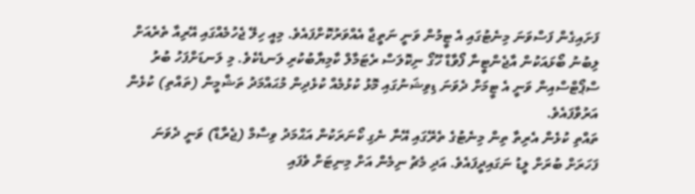ފަށައިގެން ފަސްވަނަ މިނެޓުގައި އެ ޓީމުން ވަނީ ނަތީޖާ އެއްވަރުކޮށްފައެވެ. މިއީ ހިލޭ ޖެހުމެއްގައި އޭރިއާ ތެރެއަށް ލިބުނު ބޯޅައަކުން އާޖެންޓީނާ ފޯވާޑް ހޫގޯ ނިކޮލަސް ރެޓަމާލް ކާމިޔާބުކުރި ލަނޑެކެވެ. މި ލަނޑަށްފަހު ބުރު ސްޕޯޓްސްއިން ވަނީ އެ ޓީމަށް ދެވަނަ ޑިވިޝަނުގައި މޮޅު ކުޅުމެއް ކުޅެދިން މުޙައްމަދު ތަޝްމީން (ތައްތި) ކުޅެން އަރުވާފައެވެ.
ތައްތި ކުޅެން އެރިތާ ތިން މިނެޓުގެ ތެރޭގައި އޭނާ ނެގި ކޯނަރަކުން އަޙްމަދު ވިސާމް (ޖެރާޑް) ވަނީ ދެވަނަ ފަހަރަށް ބުރަށް ލީޑު ނަގައިދީފައެވެ. އަދި މެޗު ނިމެން އަށް މިނިޓަށް ވެފައި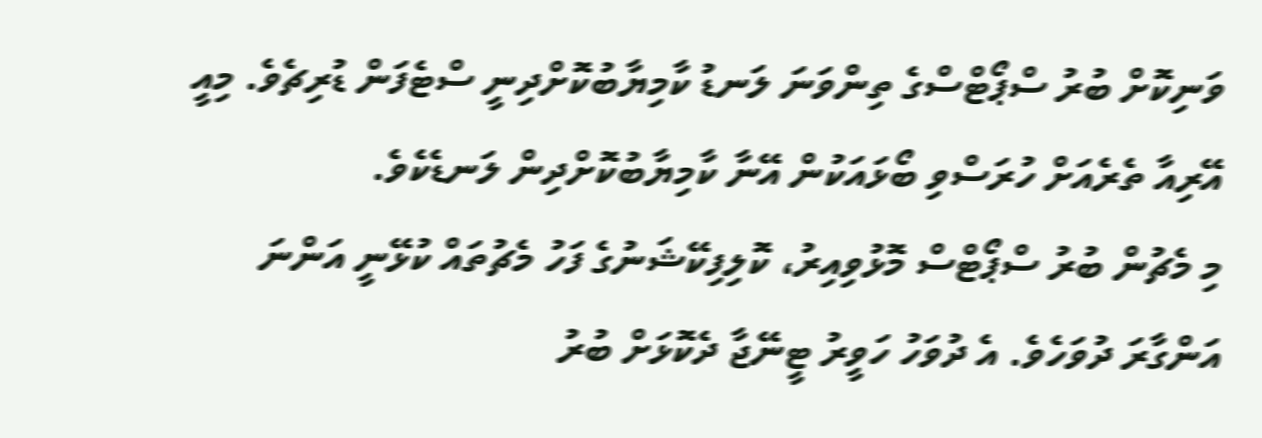ވަނިކޮށް ބުރު ސްޕޯޓްސްގެ ތިންވަނަ ލަނޑު ކާމިޔާބުކޮށްދިނީ ސްޓެފަން ޑުރިޗެވެ. މިއީ އޭރިއާ ތެރެއަށް ހުރަސްވި ބޯޅައަކުން އޭނާ ކާމިޔާބުކޮށްދިން ލަނޑެކެވެ.
މި މެޗުން ބުރު ސްޕޯޓްސް މޮޅުވިއިރު، ކޮލިފިކޭޝަނުގެ ފަހު މެޗުތައް ކުޅޭނީ އަންނަ އަންގާރަ ދުވަހެވެ. އެ ދުވަހު ހަވީރު ޓީނޭޖާ ދެކޮޅަށް ބުރު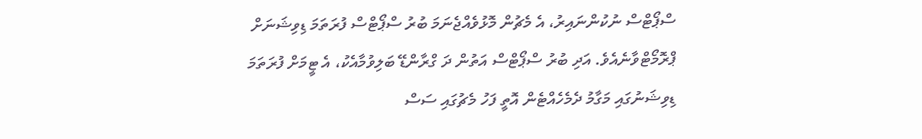ސްޕޯޓްސް ނުކުންނައިރު، އެ މެޗުން މޮޅުވެއްޖެނަމަ ބުރު ސްޕޯޓްސް ފުރަތަމަ ޑިވިޝަނަށް ޕްރޮމޯޓްވާނެއެވެ. އަދި ބުރު ސްޕޯޓްސް އަތުން ދަ ގްރާންޑޭ ބަލިވުމާއެކު، އެ ޓީމަށް ފުރަތަމަ ޑިވިޝަނުގައި މަގާމު ދެމެހެއްޓެން އޮތީ ފަހު މެޗުގައި ސަސް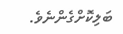ބަލިކޮށްގެންނެވެ.